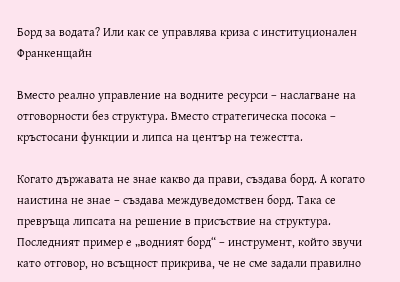Борд за водата? Или как се управлява криза с институционален Франкенщайн

Вместо реално управление на водните ресурси – наслагване на отговорности без структура. Вместо стратегическа посока – кръстосани функции и липса на център на тежестта.

Когато държавата не знае какво да прави, създава борд. А когато наистина не знае – създава междуведомствен борд. Така се превръща липсата на решение в присъствие на структура. Последният пример е „водният борд“ – инструмент, който звучи като отговор, но всъщност прикрива, че не сме задали правилно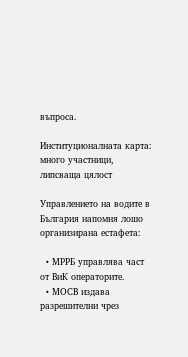въпроса.

Институционалната карта: много участници, липсваща цялост

Управлението на водите в България напомня лошо организирана естафета:

  • МРРБ управлява част от ВиК операторите.
  • МОСВ издава разрешителни чрез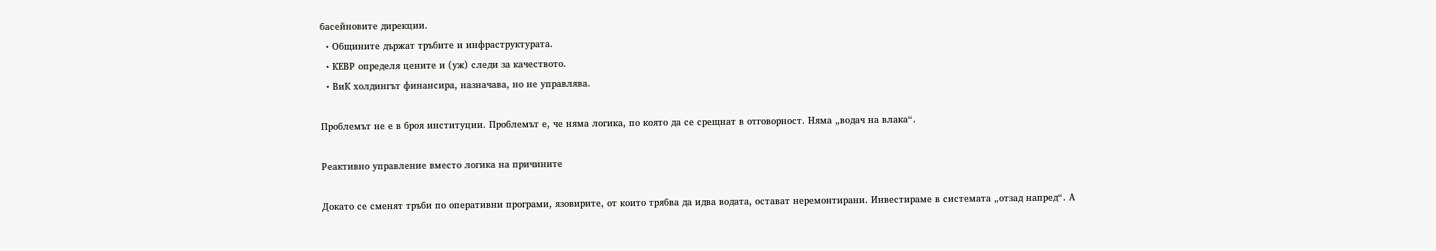басейновите дирекции.
  • Общините държат тръбите и инфраструктурата.
  • КЕВР определя цените и (уж) следи за качеството.
  • ВиК холдингът финансира, назначава, но не управлява.

Проблемът не е в броя институции. Проблемът е, че няма логика, по която да се срещнат в отговорност. Няма „водач на влака“.

Реактивно управление вместо логика на причините

Докато се сменят тръби по оперативни програми, язовирите, от които трябва да идва водата, остават неремонтирани. Инвестираме в системата „отзад напред“. А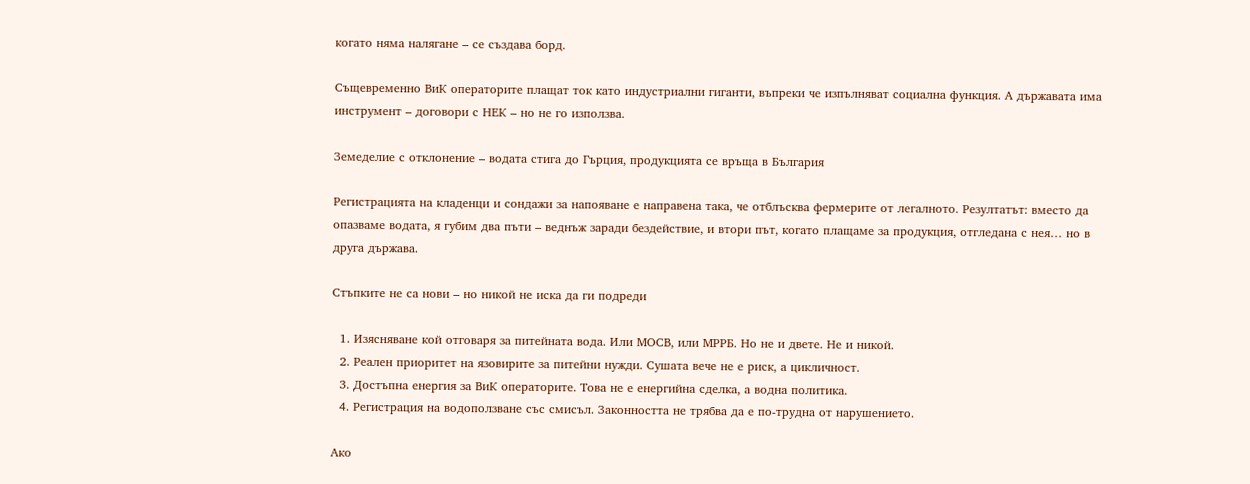когато няма налягане – се създава борд.

Същевременно ВиК операторите плащат ток като индустриални гиганти, въпреки че изпълняват социална функция. А държавата има инструмент – договори с НЕК – но не го използва.

Земеделие с отклонение – водата стига до Гърция, продукцията се връща в България

Регистрацията на кладенци и сондажи за напояване е направена така, че отблъсква фермерите от легалното. Резултатът: вместо да опазваме водата, я губим два пъти – веднъж заради бездействие, и втори път, когато плащаме за продукция, отгледана с нея… но в друга държава.

Стъпките не са нови – но никой не иска да ги подреди

  1. Изясняване кой отговаря за питейната вода. Или МОСВ, или МРРБ. Но не и двете. Не и никой.
  2. Реален приоритет на язовирите за питейни нужди. Сушата вече не е риск, а цикличност.
  3. Достъпна енергия за ВиК операторите. Това не е енергийна сделка, а водна политика.
  4. Регистрация на водоползване със смисъл. Законността не трябва да е по-трудна от нарушението.

Ако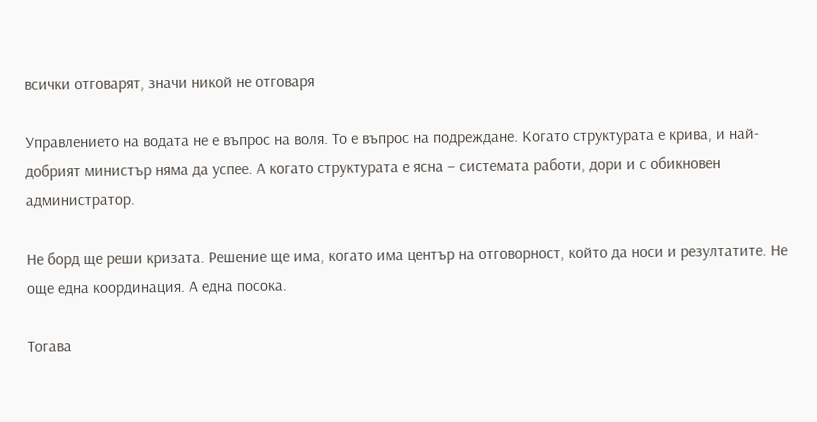всички отговарят, значи никой не отговаря

Управлението на водата не е въпрос на воля. То е въпрос на подреждане. Когато структурата е крива, и най-добрият министър няма да успее. А когато структурата е ясна – системата работи, дори и с обикновен администратор.

Не борд ще реши кризата. Решение ще има, когато има център на отговорност, който да носи и резултатите. Не още една координация. А една посока.

Тогава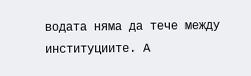водата няма да тече между институциите. А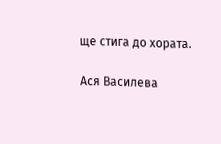ще стига до хората.

Ася Василева